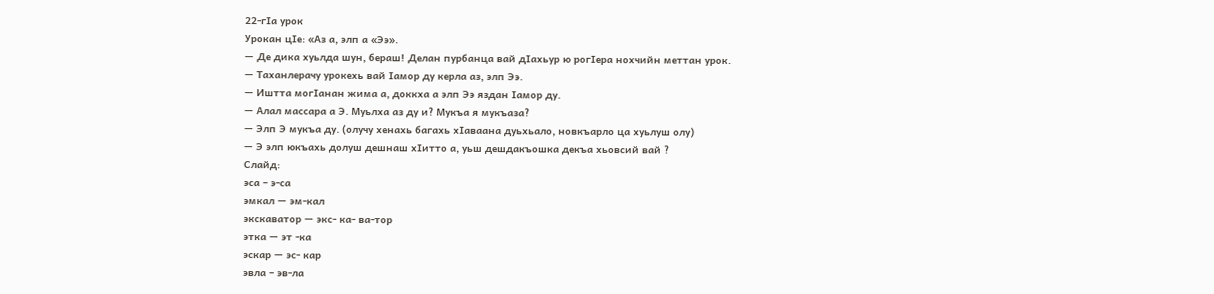22-гIа урок
Урокан цIе: «Аз а, элп а «Ээ».
— Де дика хуьлда шун, бераш! Делан пурбанца вай дIахьур ю рогIера нохчийн меттан урок.
— Таханлерачу урокехь вай Iамор ду керла аз, элп Ээ.
— Иштта могIанан жима а, доккха а элп Ээ яздан Iамор ду.
— Алал массара а Э. Муьлха аз ду и? Мукъа я мукъаза?
— Элп Э мукъа ду. (олучу хенахь багахь хIаваана дуьхьало, новкъарло ца хуьлуш олу)
— Э элп юкъахь долуш дешнаш хIитто а, уьш дешдакъошка декъа хьовсий вай ?
Слайд:
эса – э-са
эмкал — эм-кал
экскаватор — экс- ка- ва-тор
этка — эт -ка
эскар — эс- кар
эвла – эв-ла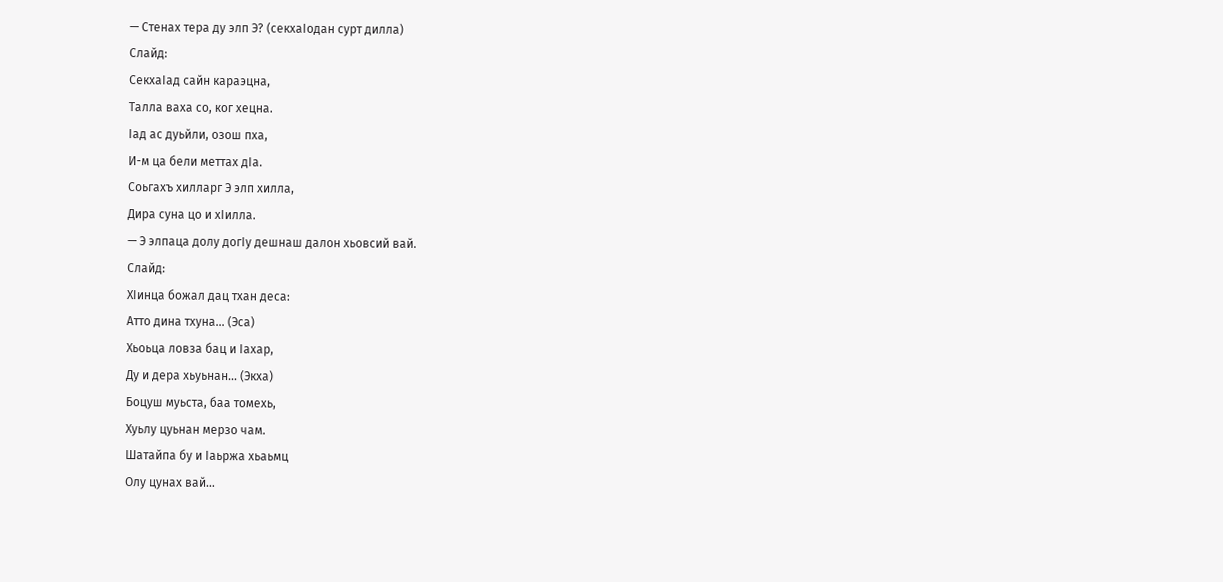— Стенах тера ду элп Э? (секхаIодан сурт дилла)
Слайд:
СекхаIад сайн караэцна,
Талла ваха со, ког хецна.
Iад ас дуьйли, озош пха,
И-м ца бели меттах дIа.
Соьгахъ хилларг Э элп хилла,
Дира суна цо и хIилла.
— Э элпаца долу догIу дешнаш далон хьовсий вай.
Слайд:
ХIинца божал дац тхан деса:
Атто дина тхуна… (Эса)
Хьоьца ловза бац и Iахар,
Ду и дера хьуьнан… (Экха)
Боцуш муьста, баа томехь,
Хуьлу цуьнан мерзо чам.
Шатайпа бу и Iаьржа хьаьмц
Олу цунах вай…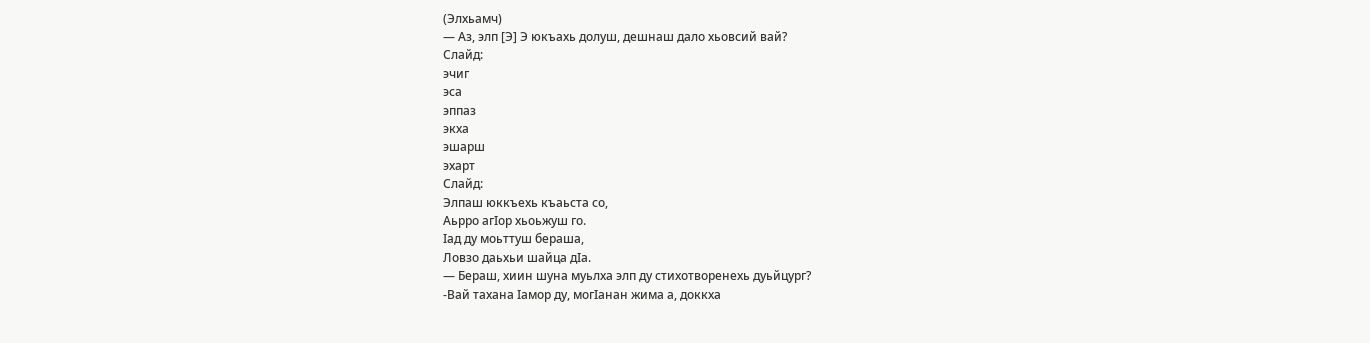(Элхьамч)
— Аз, элп [Э] Э юкъахь долуш, дешнаш дало хьовсий вай?
Слайд:
эчиг
эса
эппаз
экха
эшарш
эхарт
Слайд:
Элпаш юккъехь къаьста со,
Аьрро агIор хьоьжуш го.
Iад ду моьттуш бераша,
Ловзо даьхьи шайца дIа.
— Бераш, хиин шуна муьлха элп ду стихотворенехь дуьйцург?
-Вай тахана Iамор ду, могIанан жима а, доккха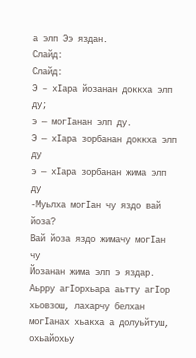а элп Ээ яздан.
Слайд:
Слайд:
Э – хIара йозанан доккха элп ду;
э — могIанан элп ду.
Э — хIара зорбанан доккха элп ду
э — хIара зорбанан жима элп ду
-Муьлха могIан чу яздо вай йоза?
Вай йоза яздо жимачу могIан чу
Йозанан жима элп э яздар.
Аьрру агIорхьара аьтту агIор хьовзош, лахарчу белхан могIанах хьакха а долуьйтуш, охьайохьу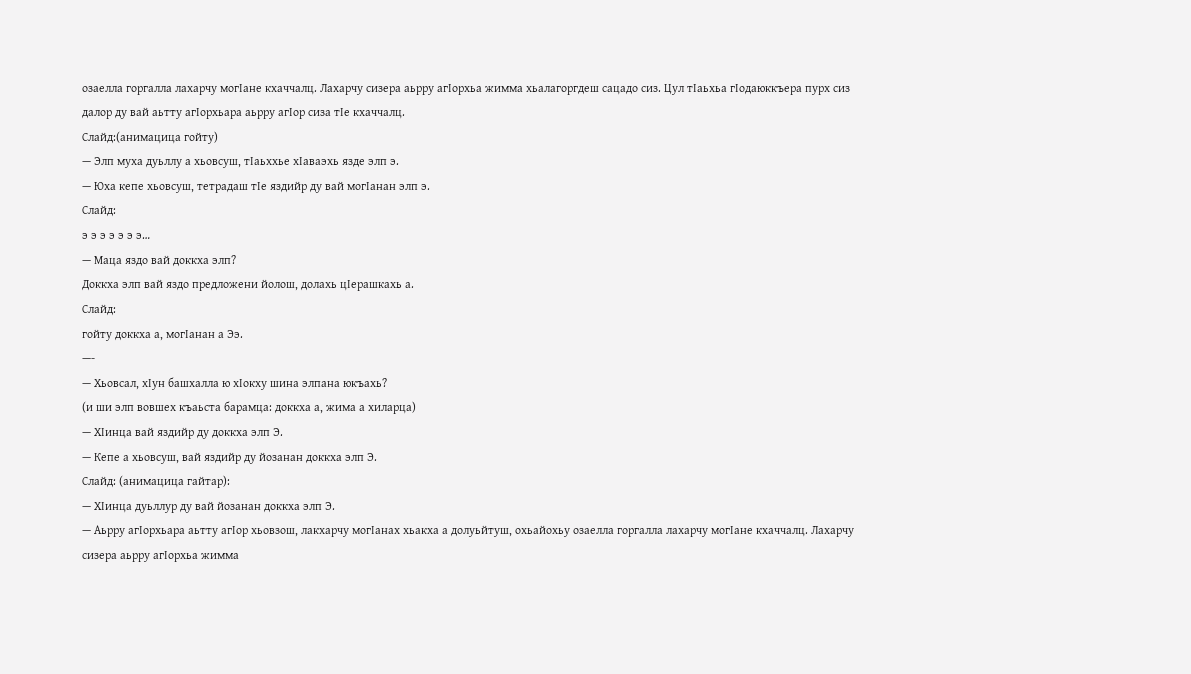озаелла горгалла лахарчу могIане кхаччалц. Лахарчу сизера аьрру агIорхьа жимма хьалагоргдеш сацадо сиз. Цул тIаьхьа гIодаюккъера пурх сиз далор ду вай аьтту агIорхьара аьрру агIор сиза тIе кхаччалц.
Слайд:(анимацица гойту)
— Элп муха дуьллу а хьовсуш, тIаьххье хIаваэхь язде элп э.
— Юха кепе хьовсуш, тетрадаш тIе яздийр ду вай могIанан элп э.
Слайд:
э э э э э э э…
— Маца яздо вай доккха элп?
Доккха элп вай яздо предложени йолош, долахь цIерашкахь а.
Слайд:
гойту доккха а, могIанан а Ээ.
—-
— Хьовсал, хIун башхалла ю хIокху шина элпана юкъахь?
(и ши элп вовшех къаьста барамца: доккха а, жима а хиларца)
— ХIинца вай яздийр ду доккха элп Э.
— Кепе а хьовсуш, вай яздийр ду йозанан доккха элп Э.
Слайд: (анимацица гайтар):
— ХIинца дуьллур ду вай йозанан доккха элп Э.
— Аьрру агIорхьара аьтту агIор хьовзош, лакхарчу могIанах хьакха а долуьйтуш, охьайохьу озаелла горгалла лахарчу могIане кхаччалц. Лахарчу сизера аьрру агIорхьа жимма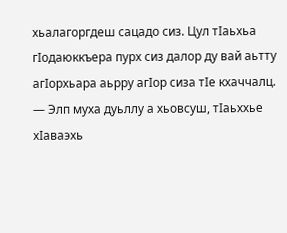хьалагоргдеш сацадо сиз. Цул тIаьхьа гIодаюккъера пурх сиз далор ду вай аьтту агIорхьара аьрру агIор сиза тIе кхаччалц.
— Элп муха дуьллу а хьовсуш, тIаьххье хIаваэхь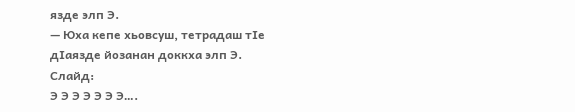язде элп Э.
— Юха кепе хьовсуш, тетрадаш тIе дIаязде йозанан доккха элп Э.
Слайд:
Э Э Э Э Э Э Э….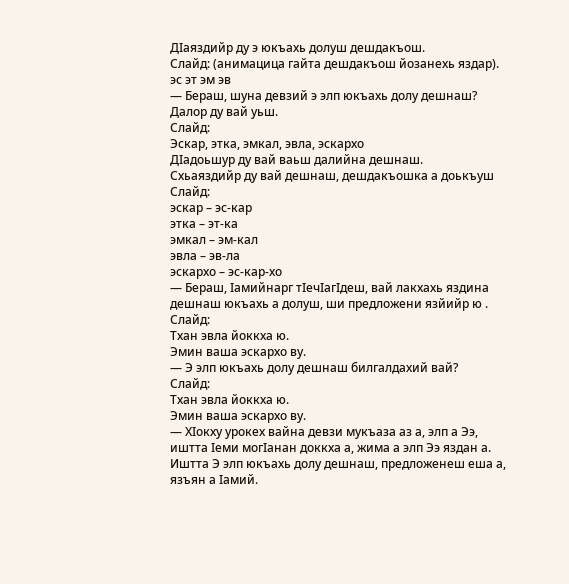ДIаяздийр ду э юкъахь долуш дешдакъош.
Слайд: (анимацица гайта дешдакъош йозанехь яздар).
эс эт эм эв
— Бераш, шуна девзий э элп юкъахь долу дешнаш? Далор ду вай уьш.
Слайд:
Эскар, этка, эмкал, эвла, эскархо
ДIадоьшур ду вай ваьш далийна дешнаш.
Схьаяздийр ду вай дешнаш, дешдакъошка а доькъуш
Слайд:
эскар – эс-кар
этка – эт-ка
эмкал – эм-кал
эвла – эв-ла
эскархо – эс-кар-хо
— Бераш, Iамийнарг тIечIагIдеш, вай лакхахь яздина дешнаш юкъахь а долуш, ши предложени язйийр ю .
Слайд:
Тхан эвла йоккха ю.
Эмин ваша эскархо ву.
— Э элп юкъахь долу дешнаш билгалдахий вай?
Слайд:
Тхан эвла йоккха ю.
Эмин ваша эскархо ву.
— ХIокху урокех вайна девзи мукъаза аз а, элп а Ээ, иштта Iеми могIанан доккха а, жима а элп Ээ яздан а. Иштта Э элп юкъахь долу дешнаш, предложенеш еша а, язъян а Iамий.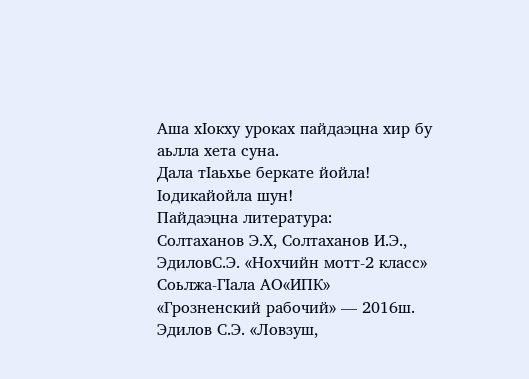Аша хIокху уроках пайдаэцна хир бу аьлла хета суна.
Дала тIаьхье беркате йойла! Iодикайойла шун!
Пайдаэцна литература:
Солтаханов Э.Х, Солтаханов И.Э., ЭдиловС.Э. «Нохчийн мотт-2 класс» Соьлжа-ГIала АО«ИПК» «Грозненский рабочий» — 2016ш.
Эдилов С.Э. «Ловзуш,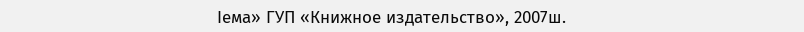Iема» ГУП «Книжное издательство», 2007ш.